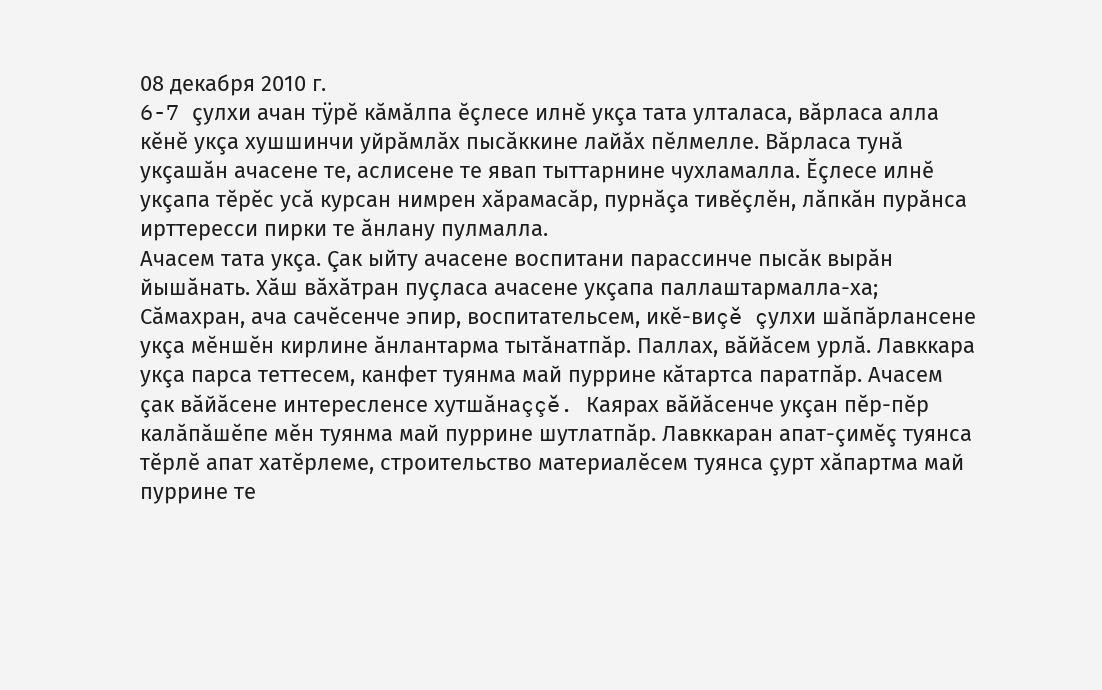08 декабря 2010 г.
6-7 çулхи ачан тÿрĕ кăмăлпа ĕçлесе илнĕ укçа тата улталаса, вăрласа алла кĕнĕ укçа хушшинчи уйрăмлăх пысăккине лайăх пĕлмелле. Вăрласа тунă укçашăн ачасене те, аслисене те явап тыттарнине чухламалла. Ĕçлесе илнĕ укçапа тĕрĕс усă курсан нимрен хăрамасăр, пурнăçа тивĕçлĕн, лăпкăн пурăнса ирттересси пирки те ăнлану пулмалла.
Ачасем тата укçа. Çак ыйту ачасене воспитани парассинче пысăк вырăн йышăнать. Хăш вăхăтран пуçласа ачасене укçапа паллаштармалла-ха; Сăмахран, ача сачĕсенче эпир, воспитательсем, икĕ-виçĕ çулхи шăпăрлансене укçа мĕншĕн кирлине ăнлантарма тытăнатпăр. Паллах, вăйăсем урлă. Лавккара укçа парса теттесем, канфет туянма май пуррине кăтартса паратпăр. Ачасем çак вăйăсене интересленсе хутшăнаççĕ. Каярах вăйăсенче укçан пĕр-пĕр калăпăшĕпе мĕн туянма май пуррине шутлатпăр. Лавккаран апат-çимĕç туянса тĕрлĕ апат хатĕрлеме, строительство материалĕсем туянса çурт хăпартма май пуррине те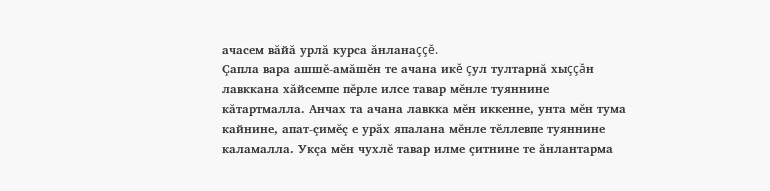ачасем вăйă урлă курса ăнланаççĕ.
Çапла вара ашшĕ-амăшĕн те ачана икĕ çул тултарнă хыççăн лавккана хăйсемпе пĕрле илсе тавар мĕнле туяннине кăтартмалла. Анчах та ачана лавкка мĕн иккенне, унта мĕн тума кайнине, апат-çимĕç е урăх япалана мĕнле тĕллевпе туяннине каламалла. Укçа мĕн чухлĕ тавар илме çитнине те ăнлантарма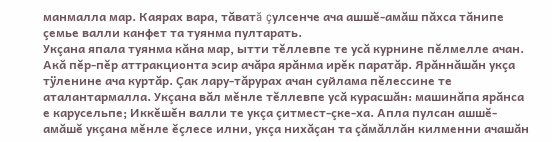манмалла мар. Каярах вара, тăватă çулсенче ача ашшĕ-амăш пăхса тăнипе çемье валли канфет та туянма пултарать.
Укçана япала туянма кăна мар, ытти тĕллевпе те усă курнине пĕлмелле ачан. Акă пĕр-пĕр аттракционта эсир ачăра ярăнма ирĕк паратăр. Ярăннăшăн укçа тÿленине ача куртăр. Çак лару-тăрурах ачан суйлама пĕлессине те аталантармалла. Укçана вăл мĕнле тĕллевпе усă курасшăн: машинăпа ярăнса е карусельпе; Иккĕшĕн валли те укçа çитмест-çке-ха. Апла пулсан ашшĕ-амăшĕ укçана мĕнле ĕçлесе илни, укçа нихăçан та çăмăллăн килменни ачашăн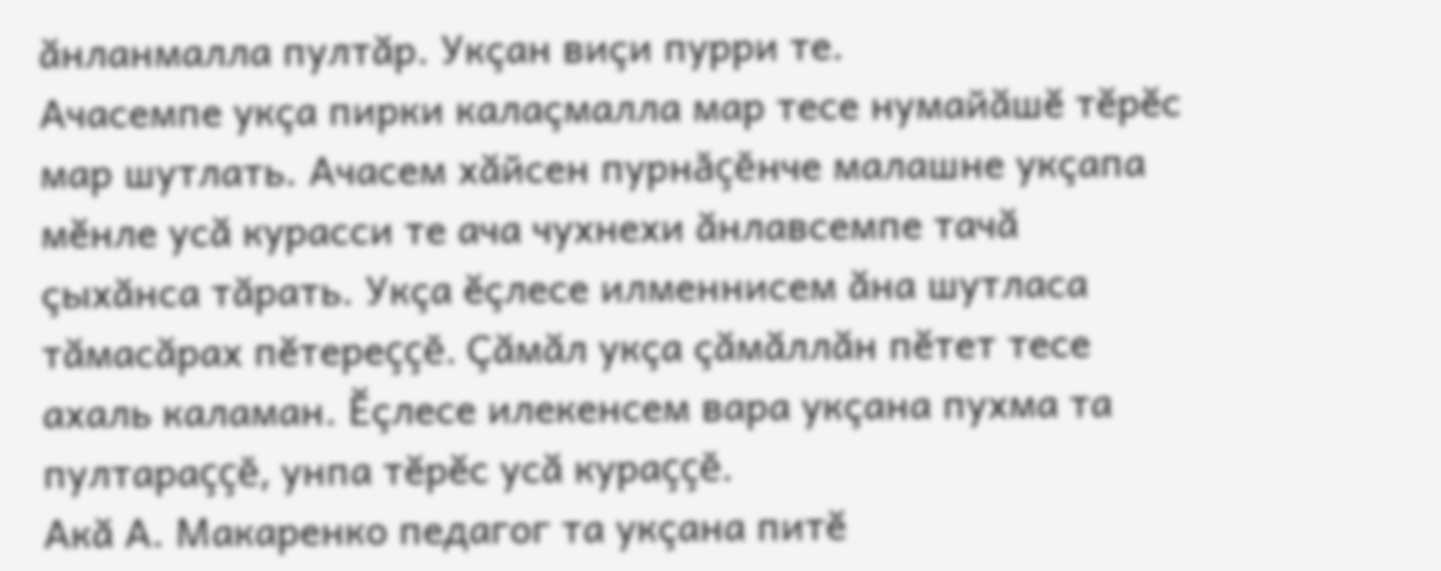ăнланмалла пултăр. Укçан виçи пурри те.
Ачасемпе укçа пирки калаçмалла мар тесе нумайăшĕ тĕрĕс мар шутлать. Ачасем хăйсен пурнăçĕнче малашне укçапа мĕнле усă курасси те ача чухнехи ăнлавсемпе тачă çыхăнса тăрать. Укçа ĕçлесе илменнисем ăна шутласа тăмасăрах пĕтереççĕ. Çăмăл укçа çăмăллăн пĕтет тесе ахаль каламан. Ĕçлесе илекенсем вара укçана пухма та пултараççĕ, унпа тĕрĕс усă кураççĕ.
Акă А. Макаренко педагог та укçана питĕ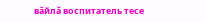вăйлă воспитатель тесе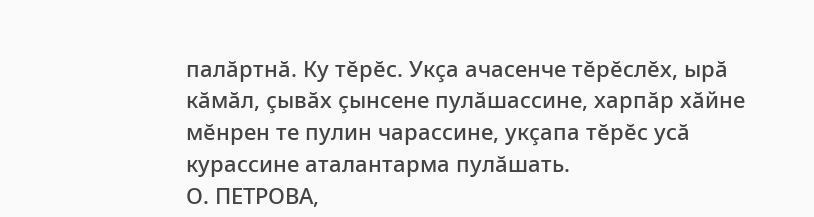палăртнă. Ку тĕрĕс. Укçа ачасенче тĕрĕслĕх, ырă кăмăл, çывăх çынсене пулăшассине, харпăр хăйне мĕнрен те пулин чарассине, укçапа тĕрĕс усă курассине аталантарма пулăшать.
О. ПЕТРОВА,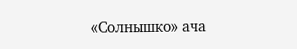«Солнышко» ача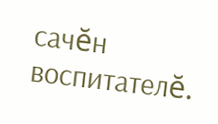сачĕн
воспитателĕ.